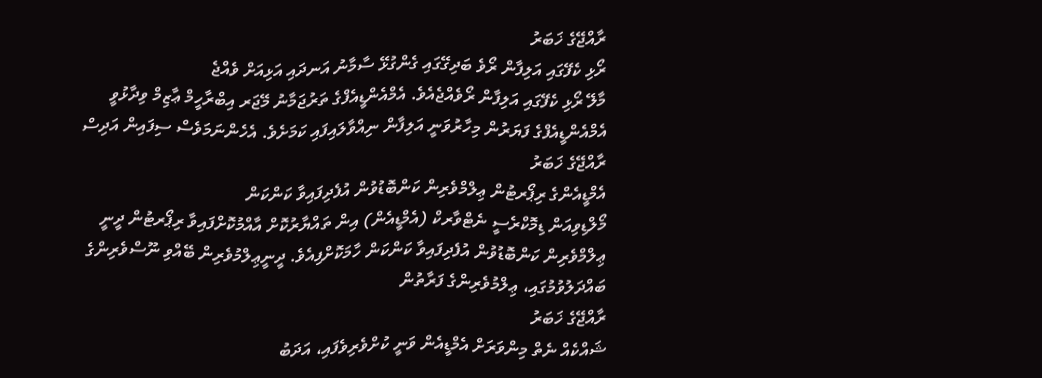ރާއްޖޭގެ ޚަބަރު
ރޯޅި ކެފޭގައި އަލިފާން ރޯވެ ބަދިގޭގައި ގެންގުޅޭ ސާމާނު އަނދައި އަޅިއަށް ވެއްޖެ
މާލޭ ރޯޅި ކެފޭގައި އަލިފާން ރޯވެއްޖެއެވެ. އެމްއެންޑީއެފްގެ ތަރުޖަމާނު މޭޖަރ އިބްރާހީމް ޢާޒިމް ވިދާޅުވީ އެމްއެންޑީއެފްގެ ފަޔަރުން މިހާރުވަނީ އަލިފާން ނިއްވާލައިފައި ކަމަށެވެ. އެހެންނަމަވެސް ސިފައިން އަދިސް
ރާއްޖޭގެ ޚަބަރު
އެމްޑީއެންގެ ރިޕޯރޓުން ޢިލްމްވެރިން ކަންބޮޑުވުން އުފެދިފައިވާ ކަންކަން
މޯލްޑިވިއަން ޑިމޮކްރެސީ ނެޓްވާރކް (އެމްޑީއެން) އިން ތައްޔާރުކޮށް އާއްމުކޮށްފައިވާ ރިޕޯރޓުން ދީނީ ޢިލްމްވެރިން ކަންބޮޑުވުން އުފެދިފައިވާ ކަންކަން ހާމަކޮށްފިއެވެ. ދީނީޢިލްމުވެރިން ބޭއްވި ނޫސްވެރިންގެ ބައްދަލުވުމުގައި، ޢިލްމުވެރިންގެ ފަރާތުން
ރާއްޖޭގެ ޚަބަރު
ޝައްކެއް ނެތް މިންވަރަށް އެމްޑީއެން ވަނީ ކުށްވެރިވެފައި، އަދަބު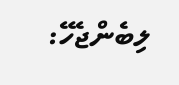ލިބެންޖެހޭ: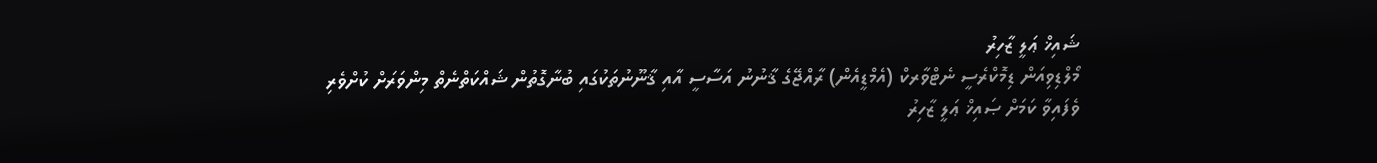ޝައިޚް ޢަލީ ޒާހިރު
މޯލްޑިވިއަން ޑިމޮކްރެސީ ނެޓްވާރކް (އެމްޑީއެން) ރާއްޖޭގެ ޤާނުނު އަސާސީ އާއި ޤާނޫނުތަކުގައި ބުނާގޮތުން ޝައްކަތްނެތް މިންވަރަށް ކުށްވެރި ވެފައިވާ ކަމަށް ޞައިޚް ޢަލީ ޒާހިރު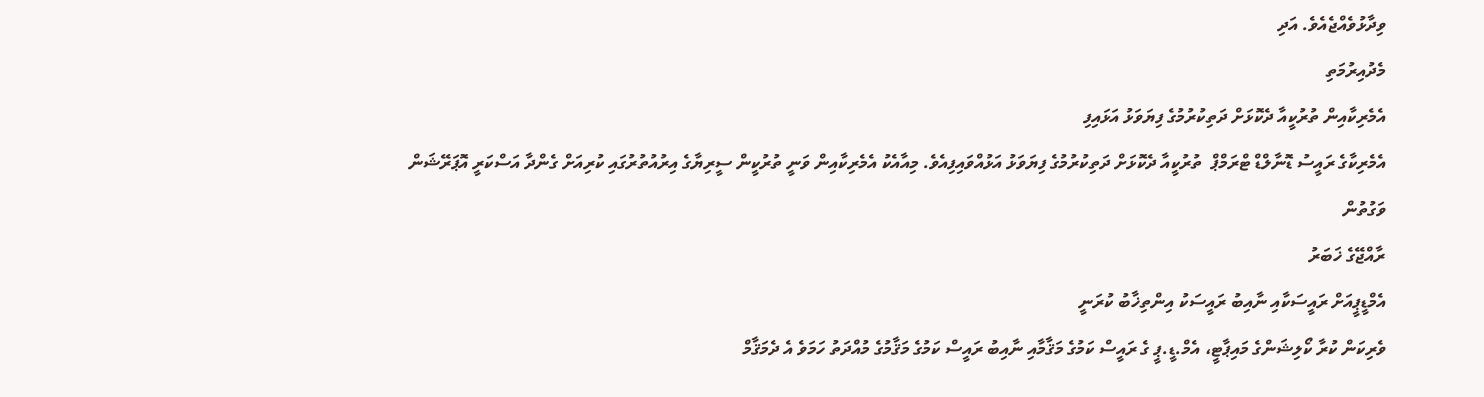ވިދާޅުވެއްޖެއެވެ. އަދި
މެދުއިރުމަތި
އެމެރިކާއިން ތުރުކީއާ ދެކޮޅަށް ދަތިކުރުމުގެ ފިޔަވަޅު އަޅައިފި
އެމެރިކާގެ ރައީސު ޑޮނާލްޑް ޓްރަމްޕް  ތުރުކީއާ ދެކޮޅަށް ދަތިކުރުމުގެ ފިޔަވަޅު އަޅުއްވައިފިއެވެ. މިއާއެކު އެމެރިކާއިން ވަނީ ތުރުކީން ސީރިޔާގެ އިރުއުތުރުގައި ކުރިއަށް ގެންދާ އަސްކަރީ އޮޕަރޭޝަން ވަގުތުން
ރާއްޖޭގެ ޚަބަރު
އެމްޑީޕީއަށް ރައީސަކާއި ނާއިބު ރައީސަކު އިންތިޚާބު ކުރަނީ
ވެރިކަން ކުރާ ކޯލިޝަންގެ މައިޕާޓީ، އެމް.ޑީ.ޕީ ގެ ރައީސް ކަމުގެ މަޤާމާއި ނާއިބު ރައީސް ކަމުގެ މަޤާމުގެ މުއްދަތު ހަމަވެ އެ ދެމަޤާމް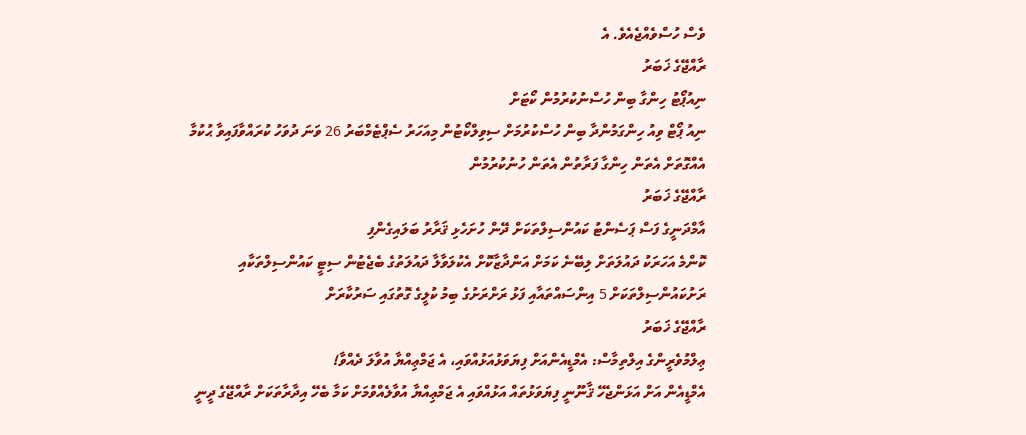ވެސް ހުސްވެއްޖެއެވެ. އެ
ރާއްޖޭގެ ޚަބަރު
ނިއުޕޯޓު ހިންގާ ބިން ހުސްނުކުރުމުން ކޯޓަށް
ނިއު ޕޯޓް ވިއު ހިންގަމުންދާ ބިން ހުސްކުރުމަށް ސިވިލްކޯޓުން މިއަހަރު ސެޕްޓެމްބަރު 26 ވަނަ ދުވަހު ކުރައްވާފައިވާ ޙުކުމާ އެއްގޮތަށް އެތަން ހިންގާ ފަރާތުން އެތަން ހުނުކުރުމުން
ރާއްޖޭގެ ޚަބަރު
އާމްދަނީގެ ފަސް ޕަސެންޓު ކައުންސިލްތަކަށް ދޭން ހުށަހެޅި ޤަރާރު ބަލައިގެންފި
ކޮންމެ އަހަރަކު ދައުލަތަށް ލިބޭނެ ކަމަށް އަންދާޒާކޮށް އެކުލަވާލާ ދައުލަތުގެ ބެޖެޓުން ސިޓީ ކައުންސިލްތަކާއި ރަށުކައުންސިލްތަކަށް 5 އިންސައްތައާއި ފަޅު ރަށްރަށުގެ ބިމު ކުލީގެ ގޮތުގައި ސަރުކާރަށް
ރާއްޖޭގެ ޚަބަރު
ޢިލްމުވެރީންގެ އިލްތިމާސް: އެމްޑީއެންއަށް ފިޔަވަޅުއަޅުއްވައި، އެ ޖަމްޢިއްޔާ އުވާލަ ދެއްވާ!
އެމްޑީއެން އަށް އަޅަންޖެހޭ ޤާނޫނީ ފިޔަވަޅުތައް އަޅުއްވައި އެ ޖަމްޢިއްޔާ އުވާލެއްވުމަށް ކަމާ ބެހޭ އިދާރާތަކަށް ރާއްޖޭގެ ދީނީ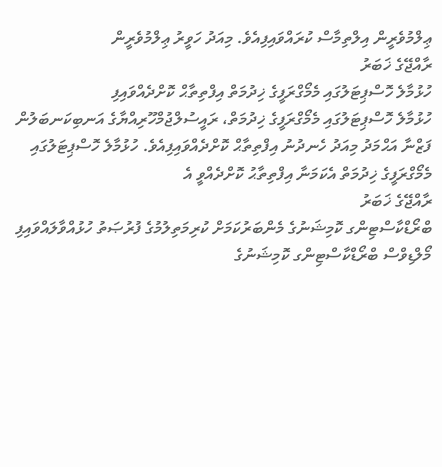ޢިލްމުވެރީން އިލްތިމާސް ކުރައްވައިފިއެވެ. މިއަދު ހަވީރު ޢިލްމުވެރީން
ރާއްޖޭގެ ޚަބަރު
ހުޅުމާލެ ހޮސްޕިޓަލުގައި މެމޯގްރަފީގެ ޚިދުމަތް އިފްތިތާޙް ކޮށްދެއްވައިފި
ހުޅުމާލެ ހޮސްޕިޓަލުގައި މެމޯގްރަފީގެ ޚިދުމަތް، ރައީސުލްޖުމްހޫރިއްޔާގެ އަނބިކަނބަލުން ފަޒްނާ އަޙްމަދު މިއަދު ހެނދުނު އިފްތިތާޙް ކޮށްދެއްވައިފިއެވެ. ހުޅުމާލެ ހޮސްޕިޓަލުގައި މެމޯގްރަފީގެ ޚިދުމަތް އެކަމަނާ އިފްތިތާޙު ކޮށްދެއްވީ އެ
ރާއްޖޭގެ ޚަބަރު
ބްރޯޑްކާސްޓިންގ ކޮމިޝަނުގެ މެންބަރުކަމަށް ކުރިމަތިލުމުގެ ފުރުޞަތު ހުޅުއްވާލައްވައިފި
މޯލްޑިވްސް ބްރޯޑްކާސްޓިންގ ކޮމިޝަނުގެ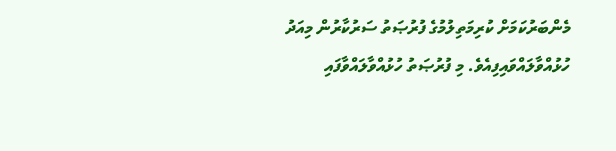މެންބަރުކަމަށް ކުރިމަތިލުމުގެ ފުރުޞަތު ސަރުކާރުން މިއަދު ހުޅުއްވާލައްވައިފިއެވެ. މި ފުރުޞަތު ހުޅުއްވާލައްވާފައި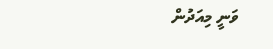ވަނީ މިއަދުން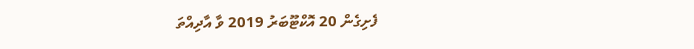ފެށިގެން 20 އޮކްޓޫބަރު 2019 ވާ އާދިއްތަ